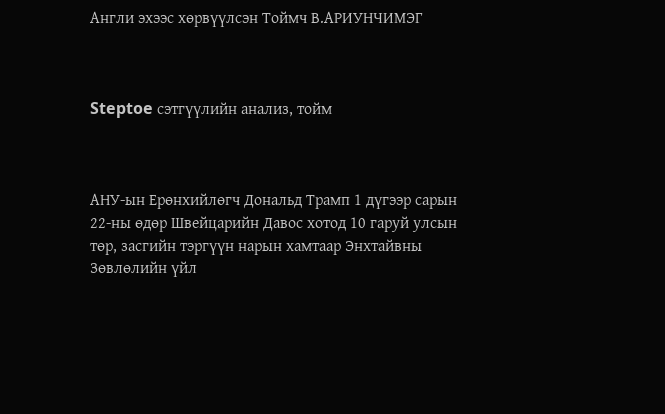Англи эхээс хөрвүүлсэн Тоймч В.АРИУНЧИМЭГ



Steptoe сэтгүүлийн анализ, тойм



АНУ-ын Ерөнхийлөгч Дональд Трамп 1 дүгээр сарын 22-ны өдөр Швейцарийн Давос хотод 10 гаруй улсын төр, засгийн тэргүүн нарын хамтаар Энхтайвны Зөвлөлийн үйл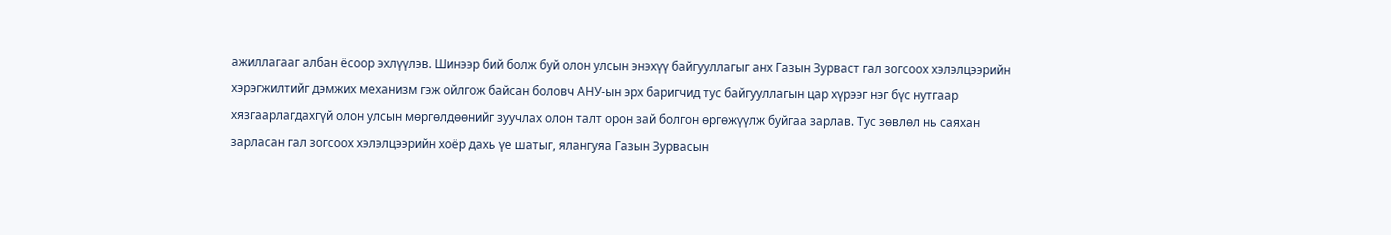ажиллагааг албан ёсоор эхлүүлэв. Шинээр бий болж буй олон улсын энэхүү байгууллагыг анх Газын Зурваст гал зогсоох хэлэлцээрийн хэрэгжилтийг дэмжих механизм гэж ойлгож байсан боловч АНУ-ын эрх баригчид тус байгууллагын цар хүрээг нэг бүс нутгаар хязгаарлагдахгүй олон улсын мөргөлдөөнийг зуучлах олон талт орон зай болгон өргөжүүлж буйгаа зарлав. Тус зөвлөл нь саяхан зарласан гал зогсоох хэлэлцээрийн хоёр дахь үе шатыг, ялангуяа Газын Зурвасын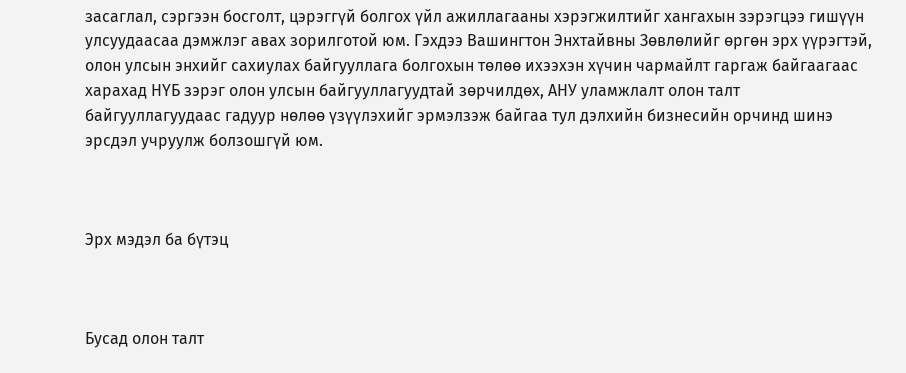засаглал, сэргээн босголт, цэрэггүй болгох үйл ажиллагааны хэрэгжилтийг хангахын зэрэгцээ гишүүн улсуудаасаа дэмжлэг авах зорилготой юм. Гэхдээ Вашингтон Энхтайвны Зөвлөлийг өргөн эрх үүрэгтэй, олон улсын энхийг сахиулах байгууллага болгохын төлөө ихээхэн хүчин чармайлт гаргаж байгаагаас харахад НҮБ зэрэг олон улсын байгууллагуудтай зөрчилдөх, АНУ уламжлалт олон талт байгууллагуудаас гадуур нөлөө үзүүлэхийг эрмэлзэж байгаа тул дэлхийн бизнесийн орчинд шинэ эрсдэл учруулж болзошгүй юм.



Эрх мэдэл ба бүтэц



Бусад олон талт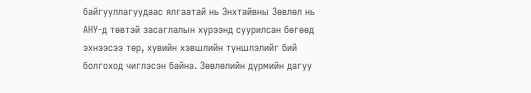байгууллагуудаас ялгаатай нь Энхтайвны Зөвлөл нь АНУ-д төвтэй засаглалын хүрээнд суурилсан бөгөөд эхнээсээ төр, хувийн хэвшлийн түншлэлийг бий болгоход чиглэсэн байна. Зөвлөлийн дүрмийн дагуу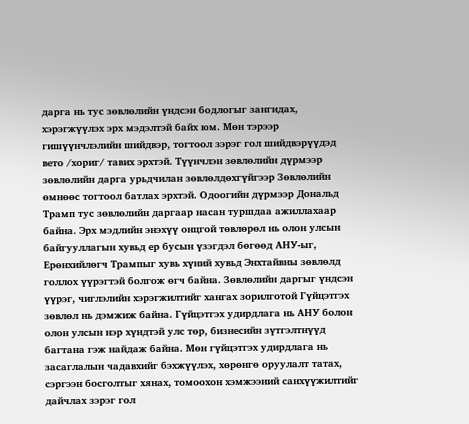дарга нь тус зөвлөлийн үндсэн бодлогыг зангидах, хэрэгжүүлэх эрх мэдэлтэй байх юм. Мөн тэрээр гишүүнчлэлийн шийдвэр, тогтоол зэрэг гол шийдвэрүүдэд вето /хориг/ тавих эрхтэй. Түүнчлэн зөвлөлийн дүрмээр  зөвлөлийн дарга урьдчилан зөвлөлдөхгүйгээр Зөвлөлийн өмнөөс тогтоол батлах эрхтэй. Одоогийн дүрмээр Дональд Трамп тус зөвлөлийн даргаар насан туршдаа ажиллахаар байна. Эрх мэдлийн энэхүү онцгой төвлөрөл нь олон улсын байгууллагын хувьд ер бусын үзэгдэл бөгөөд АНУ-ыг, Ерөнхийлөгч Трампыг хувь хүний хувьд Энхтайвны зөвлөлд голлох үүрэгтэй болгож өгч байна. Зөвлөлийн даргыг үндсэн үүрэг, чиглэлийн хэрэгжилтийг хангах зорилготой Гүйцэтгэх зөвлөл нь дэмжиж байна. Гүйцэтгэх удирдлага нь АНУ болон олон улсын нэр хүндтэй улс төр, бизнесийн зүтгэлтнүүд багтана гэж найдаж байна. Мөн гүйцэтгэх удирдлага нь засаглалын чадавхийг бэхжүүлэх, хөрөнгө оруулалт татах, сэргээн босголтыг хянах, томоохон хэмжээний санхүүжилтийг дайчлах зэрэг гол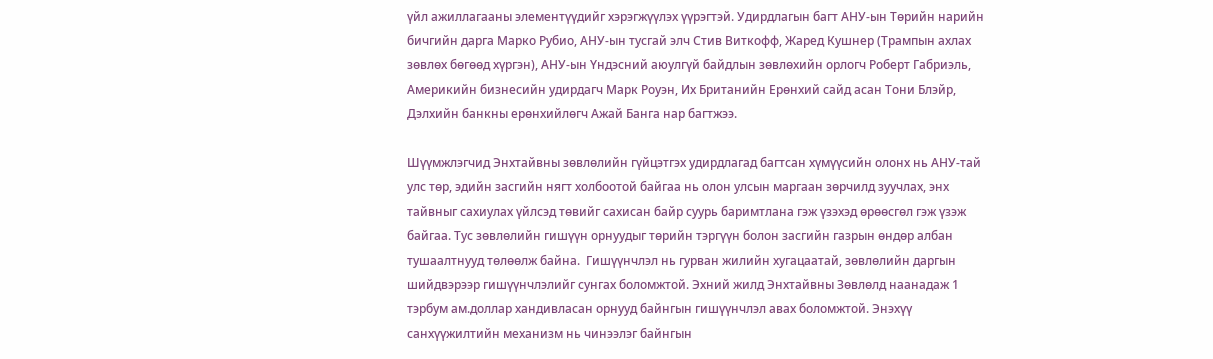үйл ажиллагааны элементүүдийг хэрэгжүүлэх үүрэгтэй. Удирдлагын багт АНУ-ын Төрийн нарийн бичгийн дарга Марко Рубио, АНУ-ын тусгай элч Стив Виткофф, Жаред Кушнер (Трампын ахлах зөвлөх бөгөөд хүргэн), АНУ-ын Үндэсний аюулгүй байдлын зөвлөхийн орлогч Роберт Габриэль, Америкийн бизнесийн удирдагч Марк Роуэн, Их Британийн Ерөнхий сайд асан Тони Блэйр, Дэлхийн банкны ерөнхийлөгч Ажай Банга нар багтжээ.

Шүүмжлэгчид Энхтайвны зөвлөлийн гүйцэтгэх удирдлагад багтсан хүмүүсийн олонх нь АНУ-тай улс төр, эдийн засгийн нягт холбоотой байгаа нь олон улсын маргаан зөрчилд зуучлах, энх тайвныг сахиулах үйлсэд төвийг сахисан байр суурь баримтлана гэж үзэхэд өрөөсгөл гэж үзэж байгаа. Тус зөвлөлийн гишүүн орнуудыг төрийн тэргүүн болон засгийн газрын өндөр албан тушаалтнууд төлөөлж байна.  Гишүүнчлэл нь гурван жилийн хугацаатай, зөвлөлийн даргын шийдвэрээр гишүүнчлэлийг сунгах боломжтой. Эхний жилд Энхтайвны Зөвлөлд наанадаж 1 тэрбум ам.доллар хандивласан орнууд байнгын гишүүнчлэл авах боломжтой. Энэхүү санхүүжилтийн механизм нь чинээлэг байнгын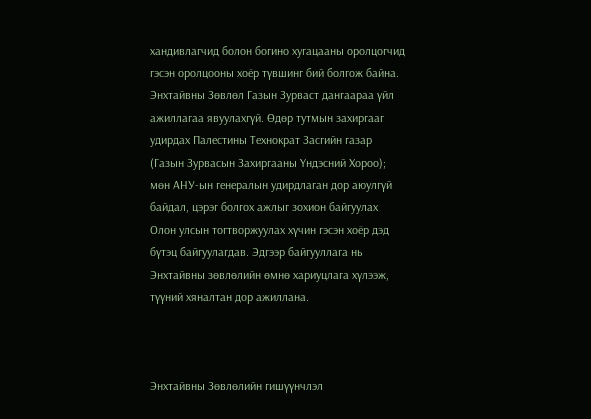хандивлагчид болон богино хугацааны оролцогчид гэсэн оролцооны хоёр түвшинг бий болгож байна. Энхтайвны Зөвлөл Газын Зурваст дангаараа үйл ажиллагаа явуулахгүй. Өдөр тутмын захиргааг удирдах Палестины Технократ Засгийн газар (Газын Зурвасын Захиргааны Үндэсний Хороо); мөн АНУ-ын генералын удирдлаган дор аюулгүй байдал, цэрэг болгох ажлыг зохион байгуулах Олон улсын тогтворжуулах хүчин гэсэн хоёр дэд бүтэц байгуулагдав. Эдгээр байгууллага нь Энхтайвны зөвлөлийн өмнө хариуцлага хүлээж, түүний хяналтан дор ажиллана.



Энхтайвны Зөвлөлийн гишүүнчлэл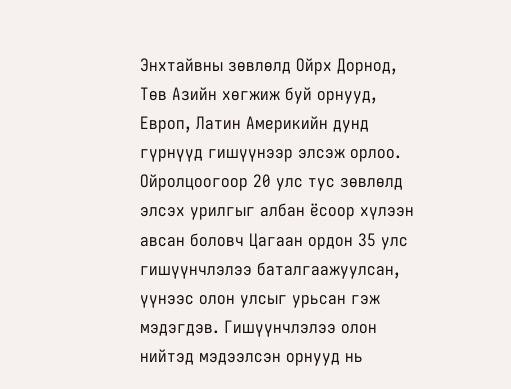Энхтайвны зөвлөлд Ойрх Дорнод, Төв Азийн хөгжиж буй орнууд, Европ, Латин Америкийн дунд гүрнүүд гишүүнээр элсэж орлоо. Ойролцоогоор 20 улс тус зөвлөлд элсэх урилгыг албан ёсоор хүлээн авсан боловч Цагаан ордон 35 улс гишүүнчлэлээ баталгаажуулсан, үүнээс олон улсыг урьсан гэж мэдэгдэв. Гишүүнчлэлээ олон нийтэд мэдээлсэн орнууд нь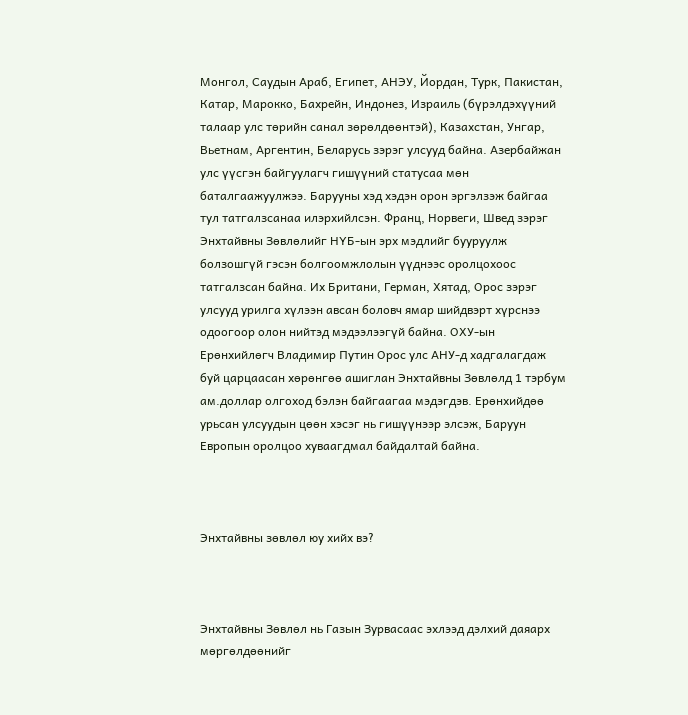Монгол, Саудын Араб, Египет, АНЭУ, Йордан, Турк, Пакистан, Катар, Марокко, Бахрейн, Индонез, Израиль (бүрэлдэхүүний талаар улс төрийн санал зөрөлдөөнтэй), Казахстан, Унгар, Вьетнам, Аргентин, Беларусь зэрэг улсууд байна. Азербайжан улс үүсгэн байгуулагч гишүүний статусаа мөн баталгаажуулжээ. Барууны хэд хэдэн орон эргэлзэж байгаа тул татгалзсанаа илэрхийлсэн. Франц, Норвеги, Швед зэрэг Энхтайвны Зөвлөлийг НҮБ-ын эрх мэдлийг бууруулж болзошгүй гэсэн болгоомжлолын үүднээс оролцохоос татгалзсан байна. Их Британи, Герман, Хятад, Орос зэрэг улсууд урилга хүлээн авсан боловч ямар шийдвэрт хүрснээ одоогоор олон нийтэд мэдээлээгүй байна. ОХУ-ын Ерөнхийлөгч Владимир Путин Орос улс АНУ-д хадгалагдаж буй царцаасан хөрөнгөө ашиглан Энхтайвны Зөвлөлд 1 тэрбум ам.доллар олгоход бэлэн байгаагаа мэдэгдэв. Ерөнхийдөө урьсан улсуудын цөөн хэсэг нь гишүүнээр элсэж, Баруун Европын оролцоо хуваагдмал байдалтай байна.



Энхтайвны зөвлөл юу хийх вэ?



Энхтайвны Зөвлөл нь Газын Зурвасаас эхлээд дэлхий даяарх мөргөлдөөнийг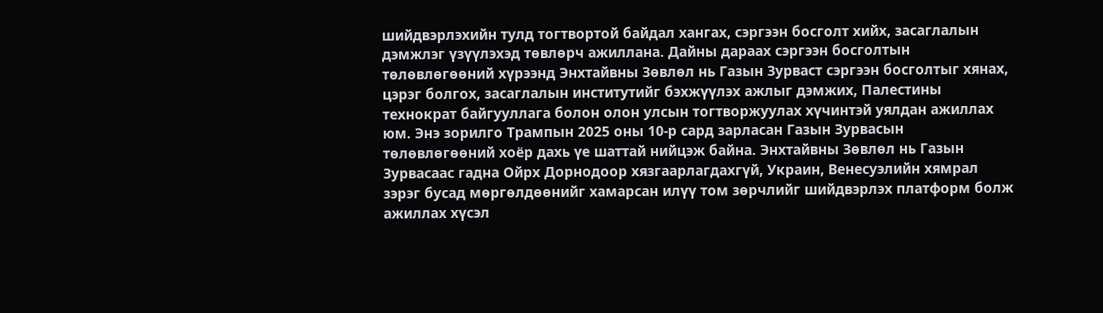шийдвэрлэхийн тулд тогтвортой байдал хангах, сэргээн босголт хийх, засаглалын дэмжлэг үзүүлэхэд төвлөрч ажиллана. Дайны дараах сэргээн босголтын төлөвлөгөөний хүрээнд Энхтайвны Зөвлөл нь Газын Зурваст сэргээн босголтыг хянах, цэрэг болгох, засаглалын институтийг бэхжүүлэх ажлыг дэмжих, Палестины технократ байгууллага болон олон улсын тогтворжуулах хүчинтэй уялдан ажиллах юм. Энэ зорилго Трампын 2025 оны 10-р сард зарласан Газын Зурвасын төлөвлөгөөний хоёр дахь үе шаттай нийцэж байна. Энхтайвны Зөвлөл нь Газын Зурвасаас гадна Ойрх Дорнодоор хязгаарлагдахгүй, Украин, Венесуэлийн хямрал зэрэг бусад мөргөлдөөнийг хамарсан илүү том зөрчлийг шийдвэрлэх платформ болж ажиллах хүсэл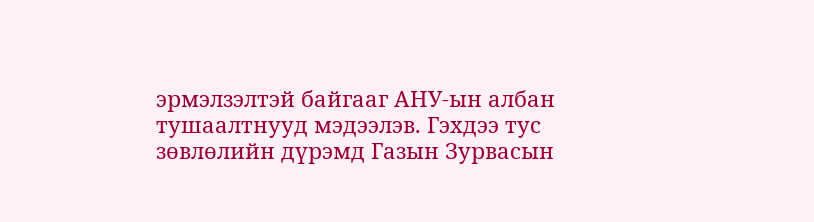эрмэлзэлтэй байгааг АНУ-ын албан тушаалтнууд мэдээлэв. Гэхдээ тус зөвлөлийн дүрэмд Газын Зурвасын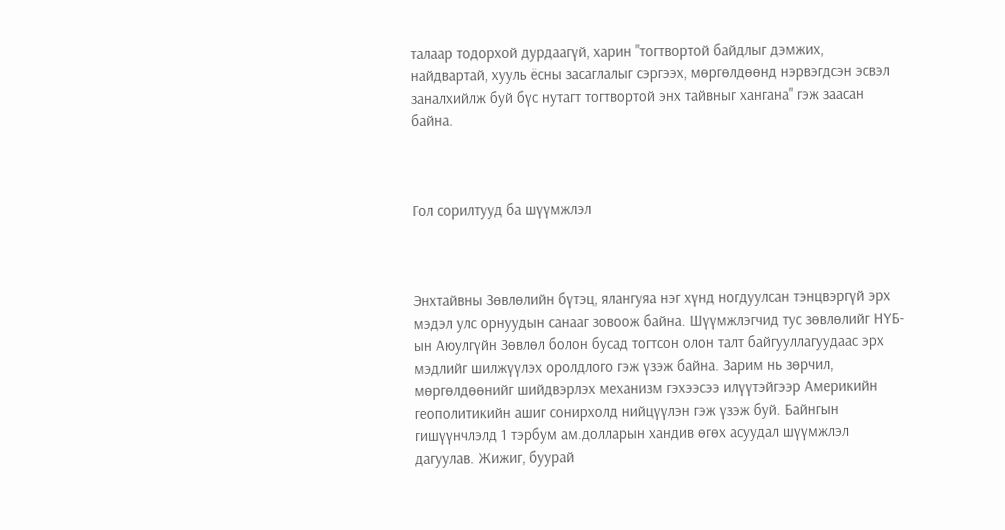талаар тодорхой дурдаагүй, харин "тогтвортой байдлыг дэмжих, найдвартай, хууль ёсны засаглалыг сэргээх, мөргөлдөөнд нэрвэгдсэн эсвэл заналхийлж буй бүс нутагт тогтвортой энх тайвныг хангана" гэж заасан байна.



Гол сорилтууд ба шүүмжлэл



Энхтайвны Зөвлөлийн бүтэц, ялангуяа нэг хүнд ногдуулсан тэнцвэргүй эрх мэдэл улс орнуудын санааг зовоож байна. Шүүмжлэгчид тус зөвлөлийг НҮБ-ын Аюулгүйн Зөвлөл болон бусад тогтсон олон талт байгууллагуудаас эрх мэдлийг шилжүүлэх оролдлого гэж үзэж байна. Зарим нь зөрчил, мөргөлдөөнийг шийдвэрлэх механизм гэхээсээ илүүтэйгээр Америкийн геополитикийн ашиг сонирхолд нийцүүлэн гэж үзэж буй. Байнгын гишүүнчлэлд 1 тэрбум ам.долларын хандив өгөх асуудал шүүмжлэл дагуулав. Жижиг, буурай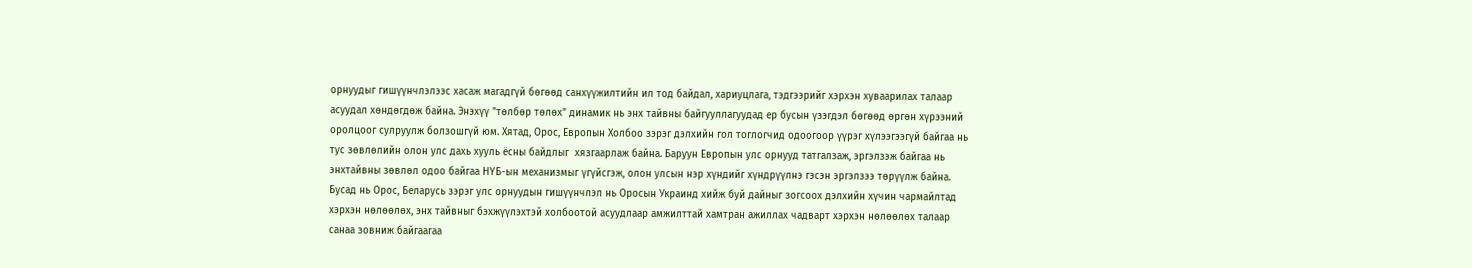орнуудыг гишүүнчлэлээс хасаж магадгүй бөгөөд санхүүжилтийн ил тод байдал, хариуцлага, тэдгээрийг хэрхэн хуваарилах талаар асуудал хөндөгдөж байна. Энэхүү "төлбөр төлөх" динамик нь энх тайвны байгууллагуудад ер бусын үзэгдэл бөгөөд өргөн хүрээний оролцоог сулруулж болзошгүй юм. Хятад, Орос, Европын Холбоо зэрэг дэлхийн гол тоглогчид одоогоор үүрэг хүлээгээгүй байгаа нь тус зөвлөлийн олон улс дахь хууль ёсны байдлыг  хязгаарлаж байна. Баруун Европын улс орнууд татгалзаж, эргэлзэж байгаа нь энхтайвны зөвлөл одоо байгаа НҮБ-ын механизмыг үгүйсгэж, олон улсын нэр хүндийг хүндрүүлнэ гэсэн эргэлзээ төрүүлж байна. Бусад нь Орос, Беларусь зэрэг улс орнуудын гишүүнчлэл нь Оросын Украинд хийж буй дайныг зогсоох дэлхийн хүчин чармайлтад хэрхэн нөлөөлөх, энх тайвныг бэхжүүлэхтэй холбоотой асуудлаар амжилттай хамтран ажиллах чадварт хэрхэн нөлөөлөх талаар санаа зовниж байгаагаа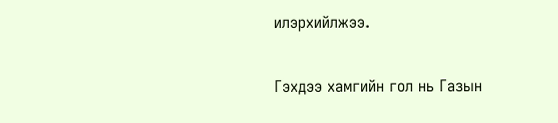илэрхийлжээ.

Гэхдээ хамгийн гол нь Газын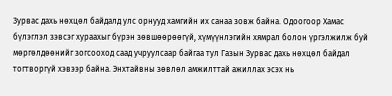Зурвас дахь нөхцөл байдалд улс орнууд хамгийн их санаа зовж байна. Одоогоор Хамас бүлэглэл зэвсэг хураахыг бүрэн зөвшөөрөөгүй, хүмүүнлэгийн хямрал болон үргэлжилж буй мөргөлдөөнийг зогсооход саад учруулсаар байгаа тул Газын Зурвас дахь нөхцөл байдал тогтворгүй хэвээр байна. Энхтайвны зөвлөл амжилттай ажиллах эсэх нь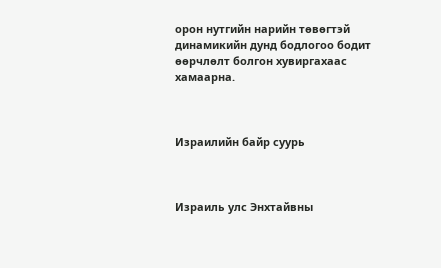орон нутгийн нарийн төвөгтэй динамикийн дунд бодлогоо бодит өөрчлөлт болгон хувиргахаас хамаарна.



Израилийн байр суурь



Израиль улс Энхтайвны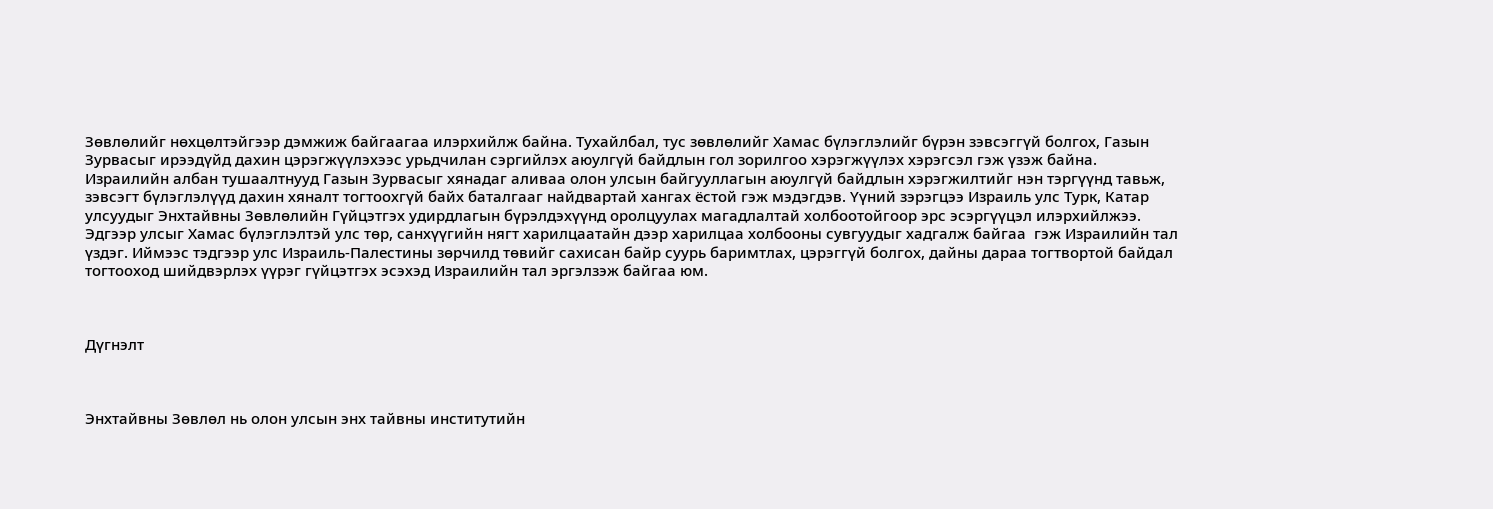Зөвлөлийг нөхцөлтэйгээр дэмжиж байгаагаа илэрхийлж байна. Тухайлбал, тус зөвлөлийг Хамас бүлэглэлийг бүрэн зэвсэггүй болгох, Газын Зурвасыг ирээдүйд дахин цэрэгжүүлэхээс урьдчилан сэргийлэх аюулгүй байдлын гол зорилгоо хэрэгжүүлэх хэрэгсэл гэж үзэж байна. Израилийн албан тушаалтнууд Газын Зурвасыг хянадаг аливаа олон улсын байгууллагын аюулгүй байдлын хэрэгжилтийг нэн тэргүүнд тавьж, зэвсэгт бүлэглэлүүд дахин хяналт тогтоохгүй байх баталгааг найдвартай хангах ёстой гэж мэдэгдэв. Үүний зэрэгцээ Израиль улс Турк, Катар улсуудыг Энхтайвны Зөвлөлийн Гүйцэтгэх удирдлагын бүрэлдэхүүнд оролцуулах магадлалтай холбоотойгоор эрс эсэргүүцэл илэрхийлжээ. Эдгээр улсыг Хамас бүлэглэлтэй улс төр, санхүүгийн нягт харилцаатайн дээр харилцаа холбооны сувгуудыг хадгалж байгаа  гэж Израилийн тал үздэг. Иймээс тэдгээр улс Израиль-Палестины зөрчилд төвийг сахисан байр суурь баримтлах, цэрэггүй болгох, дайны дараа тогтвортой байдал тогтооход шийдвэрлэх үүрэг гүйцэтгэх эсэхэд Израилийн тал эргэлзэж байгаа юм.



Дүгнэлт



Энхтайвны Зөвлөл нь олон улсын энх тайвны институтийн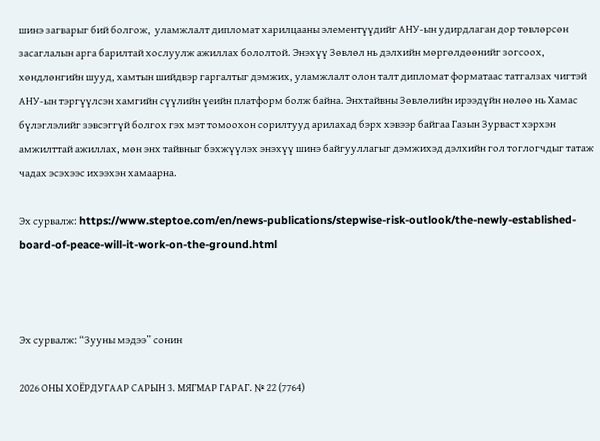шинэ загварыг бий болгож,  уламжлалт дипломат харилцааны элементүүдийг АНУ-ын удирдлаган дор төвлөрсөн засаглалын арга барилтай хослуулж ажиллах бололтой. Энэхүү Зөвлөл нь дэлхийн мөргөлдөөнийг зогсоох, хөндлөнгийн шууд, хамтын шийдвэр гаргалтыг дэмжих, уламжлалт олон талт дипломат форматаас татгалзах чигтэй АНУ-ын тэргүүлсэн хамгийн сүүлийн үеийн платформ болж байна. Энхтайвны Зөвлөлийн ирээдүйн нөлөө нь Хамас бүлэглэлийг зэвсэггүй болгох гэх мэт томоохон сорилтууд арилахад бэрх хэвээр байгаа Газын Зурваст хэрхэн амжилттай ажиллах, мөн энх тайвныг бэхжүүлэх энэхүү шинэ байгууллагыг дэмжихэд дэлхийн гол тоглогчдыг татаж чадах эсэхээс ихээхэн хамаарна.

Эх сурвалж: https://www.steptoe.com/en/news-publications/stepwise-risk-outlook/the-newly-established-board-of-peace-will-it-work-on-the-ground.html



Эх сурвалж: “Зууны мэдээ” сонин

2026 ОНЫ ХОЁРДУГААР САРЫН 3. МЯГМАР ГАРАГ. № 22 (7764)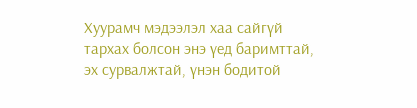Хуурамч мэдээлэл хаа сайгүй тархах болсон энэ үед баримттай, эх сурвалжтай, үнэн бодитой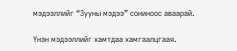мэдээллийг “Зууны мэдээ” сониноос аваарай.

Үнэн мэдээллийг хамтдаа хамгаалцгаая.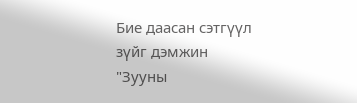Бие даасан сэтгүүл зүйг дэмжин "Зууны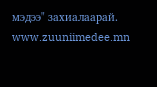мэдээ" захиалаарай. www.zuuniimedee.mn